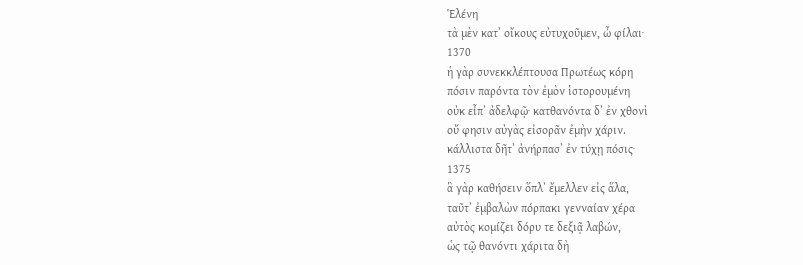Ἑλένη
τὰ μὲν κατʼ οἴκους εὐτυχοῦμεν, ὦ φίλαι·
1370
ἡ γὰρ συνεκκλέπτουσα Πρωτέως κόρη
πόσιν παρόντα τὸν ἐμὸν ἱστορουμένη
οὐκ εἶπʼ ἀδελφῷ· κατθανόντα δʼ ἐν χθονὶ
οὔ φησιν αὐγὰς εἰσορᾶν ἐμὴν χάριν.
κάλλιστα δῆτʼ ἀνήρπασʼ ἐν τύχῃ πόσις·
1375
ἃ γὰρ καθήσειν ὅπλʼ ἔμελλεν εἰς ἅλα,
ταῦτʼ ἐμβαλὼν πόρπακι γενναίαν χέρα
αὐτὸς κομίζει δόρυ τε δεξιᾷ λαβών,
ὡς τῷ θανόντι χάριτα δὴ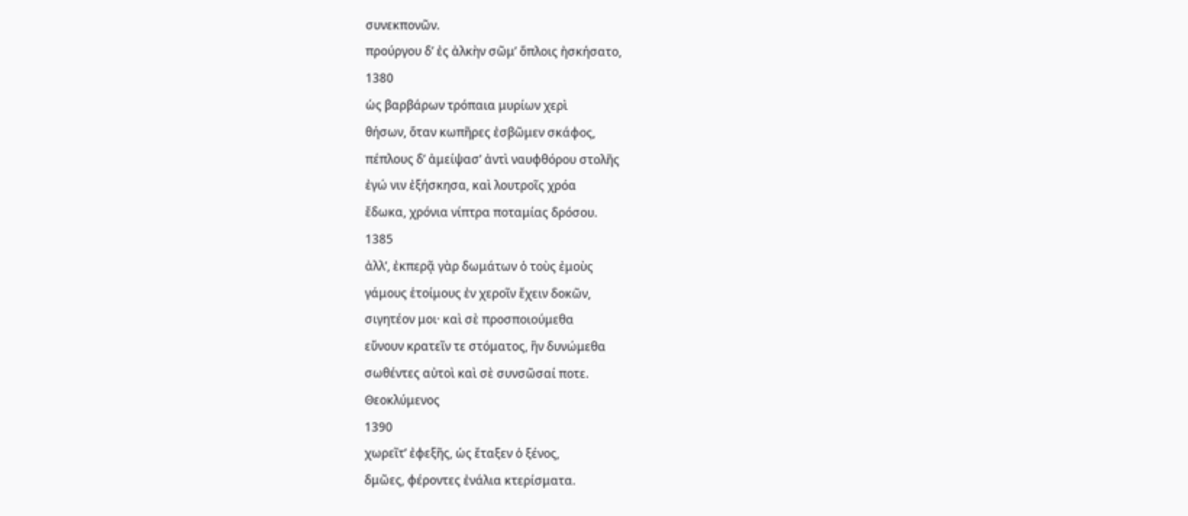συνεκπονῶν.
προύργου δʼ ἐς ἀλκὴν σῶμʼ ὅπλοις ἠσκήσατο,
1380
ὡς βαρβάρων τρόπαια μυρίων χερὶ
θήσων, ὅταν κωπῆρες ἐσβῶμεν σκάφος,
πέπλους δʼ ἀμείψασʼ ἀντὶ ναυφθόρου στολῆς
ἐγώ νιν ἐξήσκησα, καὶ λουτροῖς χρόα
ἔδωκα, χρόνια νίπτρα ποταμίας δρόσου.
1385
ἀλλʼ, ἐκπερᾷ γὰρ δωμάτων ὁ τοὺς ἐμοὺς
γάμους ἑτοίμους ἐν χεροῖν ἔχειν δοκῶν,
σιγητέον μοι· καὶ σὲ προσποιούμεθα
εὔνουν κρατεῖν τε στόματος, ἢν δυνώμεθα
σωθέντες αὐτοὶ καὶ σὲ συνσῶσαί ποτε.
Θεοκλύμενος
1390
χωρεῖτʼ ἐφεξῆς, ὡς ἔταξεν ὁ ξένος,
δμῶες, φέροντες ἐνάλια κτερίσματα.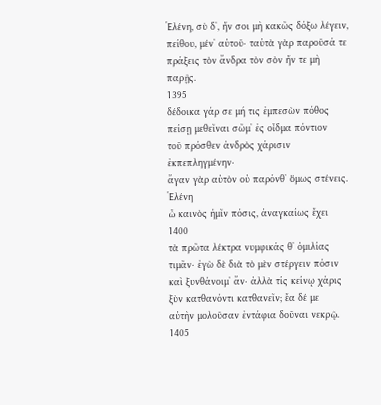Ἑλένη, σὺ δʼ, ἤν σοι μὴ κακῶς δόξω λέγειν,
πείθου, μένʼ αὐτοῦ· ταὐτὰ γὰρ παροῦσά τε
πράξεις τὸν ἄνδρα τὸν σὸν ἤν τε μὴ παρῇς.
1395
δέδοικα γάρ σε μή τις ἐμπεσὼν πόθος
πείσῃ μεθεῖναι σῶμʼ ἐς οἶδμα πόντιον
τοῦ πρόσθεν ἀνδρὸς χάρισιν ἐκπεπληγμένην·
ἄγαν γὰρ αὐτὸν οὐ παρόνθʼ ὅμως στένεις.
Ἑλένη
ὦ καινὸς ἡμῖν πόσις, ἀναγκαίως ἔχει
1400
τὰ πρῶτα λέκτρα νυμφικάς θʼ ὁμιλίας
τιμᾶν· ἐγὼ δὲ διὰ τὸ μὲν στέργειν πόσιν
καὶ ξυνθάνοιμʼ ἄν· ἀλλὰ τίς κείνῳ χάρις
ξὺν κατθανόντι κατθανεῖν; ἔα δέ με
αὐτὴν μολοῦσαν ἐντάφια δοῦναι νεκρῷ.
1405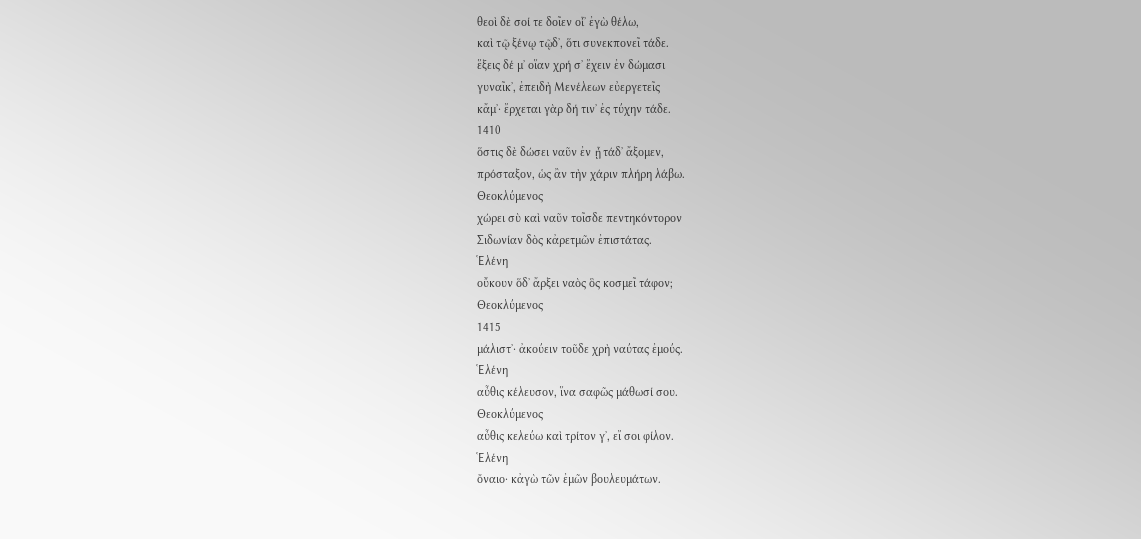θεοὶ δὲ σοί τε δοῖεν οἷʼ ἐγὼ θέλω,
καὶ τῷ ξένῳ τῷδʼ, ὅτι συνεκπονεῖ τάδε.
ἕξεις δέ μʼ οἵαν χρή σʼ ἔχειν ἐν δώμασι
γυναῖκʼ, ἐπειδὴ Μενέλεων εὐεργετεῖς
κἄμʼ· ἔρχεται γὰρ δή τινʼ ἐς τύχην τάδε.
1410
ὅστις δὲ δώσει ναῦν ἐν ᾗ τάδʼ ἄξομεν,
πρόσταξον, ὡς ἂν τὴν χάριν πλήρη λάβω.
Θεοκλύμενος
χώρει σὺ καὶ ναῦν τοῖσδε πεντηκόντορον
Σιδωνίαν δὸς κἀρετμῶν ἐπιστάτας.
Ἑλένη
οὔκουν ὅδʼ ἄρξει ναὸς ὃς κοσμεῖ τάφον;
Θεοκλύμενος
1415
μάλιστʼ· ἀκούειν τοῦδε χρὴ ναύτας ἐμούς.
Ἑλένη
αὖθις κέλευσον, ἵνα σαφῶς μάθωσί σου.
Θεοκλύμενος
αὖθις κελεύω καὶ τρίτον γʼ, εἴ σοι φίλον.
Ἑλένη
ὄναιο· κἀγὼ τῶν ἐμῶν βουλευμάτων.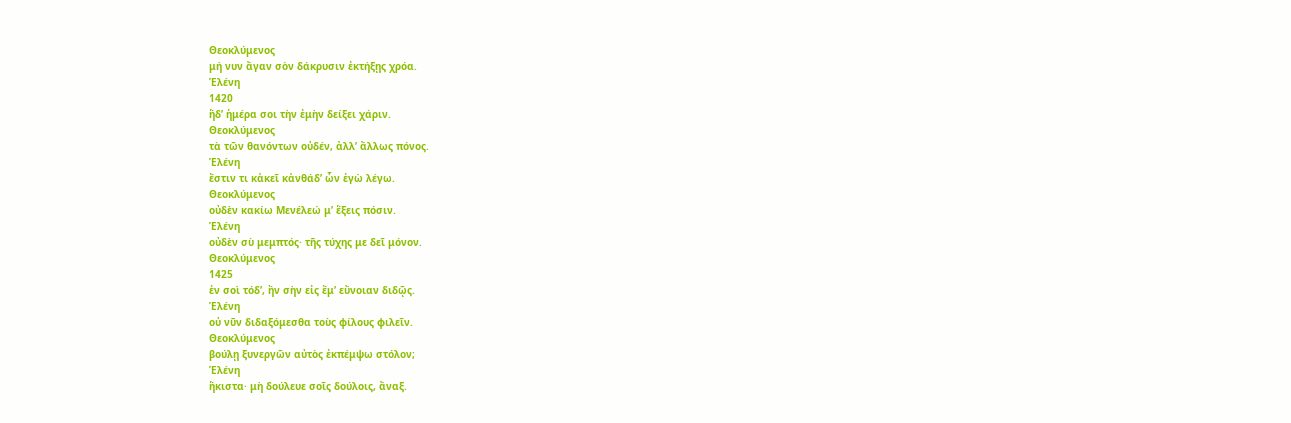Θεοκλύμενος
μή νυν ἄγαν σὸν δάκρυσιν ἐκτήξῃς χρόα.
Ἑλένη
1420
ἥδʼ ἡμέρα σοι τὴν ἐμὴν δείξει χάριν.
Θεοκλύμενος
τὰ τῶν θανόντων οὐδέν, ἀλλʼ ἄλλως πόνος.
Ἑλένη
ἔστιν τι κἀκεῖ κἀνθάδʼ ὧν ἐγὼ λέγω.
Θεοκλύμενος
οὐδὲν κακίω Μενέλεώ μʼ ἕξεις πόσιν.
Ἑλένη
οὐδὲν σὺ μεμπτός· τῆς τύχης με δεῖ μόνον.
Θεοκλύμενος
1425
ἐν σοὶ τόδʼ, ἢν σὴν εἰς ἔμʼ εὔνοιαν διδῷς.
Ἑλένη
οὐ νῦν διδαξόμεσθα τοὺς φίλους φιλεῖν.
Θεοκλύμενος
βούλῃ ξυνεργῶν αὐτὸς ἐκπέμψω στόλον;
Ἑλένη
ἥκιστα· μὴ δούλευε σοῖς δούλοις, ἄναξ.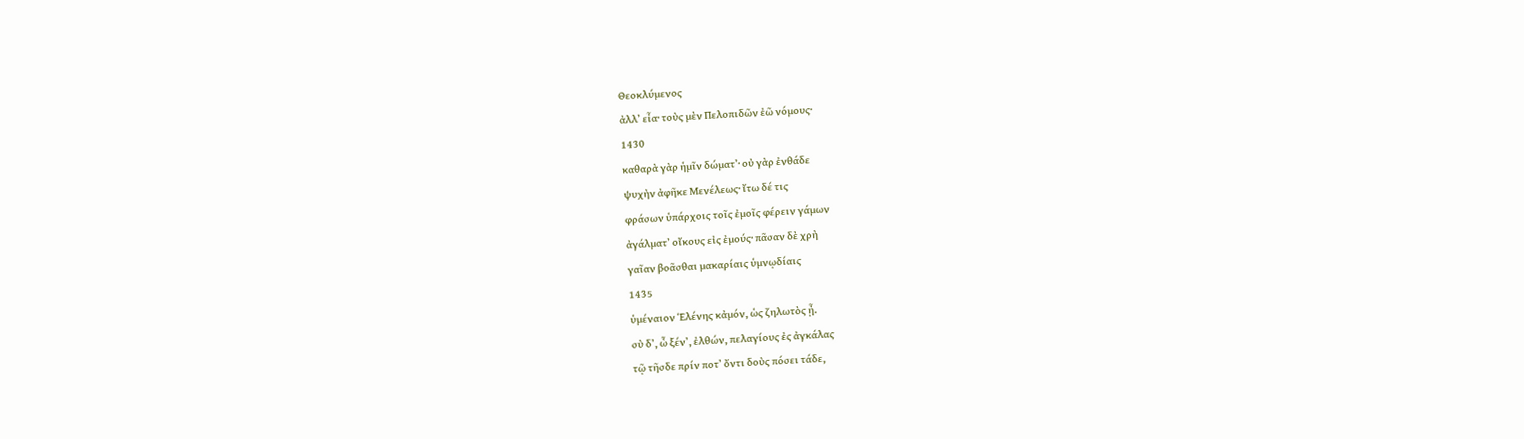Θεοκλύμενος
ἀλλʼ εἶα· τοὺς μὲν Πελοπιδῶν ἐῶ νόμους·
1430
καθαρὰ γὰρ ἡμῖν δώματʼ· οὐ γὰρ ἐνθάδε
ψυχὴν ἀφῆκε Μενέλεως· ἴτω δέ τις
φράσων ὑπάρχοις τοῖς ἐμοῖς φέρειν γάμων
ἀγάλματʼ οἴκους εἰς ἐμούς· πᾶσαν δὲ χρὴ
γαῖαν βοᾶσθαι μακαρίαις ὑμνῳδίαις
1435
ὑμέναιον Ἑλένης κἀμόν, ὡς ζηλωτὸς ᾖ.
σὺ δʼ, ὦ ξένʼ, ἐλθών, πελαγίους ἐς ἀγκάλας
τῷ τῆσδε πρίν ποτʼ ὄντι δοὺς πόσει τάδε,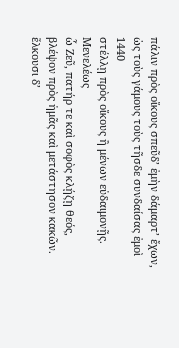πάλιν πρὸς οἴκους σπεῦδʼ ἐμὴν δάμαρτʼ ἔχων,
ὡς τοὺς γάμους τοὺς τῆσδε συνδαίσας ἐμοὶ
1440
στέλλῃ πρὸς οἴκους ἢ μένων εὐδαιμονῇς.
Μενελέως
ὦ Ζεῦ, πατήρ τε καὶ σοφὸς κλῄζῃ θεός,
βλέψον πρὸς ἡμᾶς καὶ μετάστησον κακῶν.
ἕλκουσι δʼ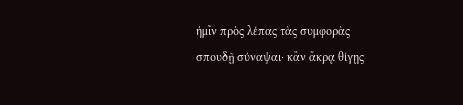ἡμῖν πρὸς λέπας τὰς συμφορὰς
σπουδῇ σύναψαι· κἂν ἄκρᾳ θίγῃς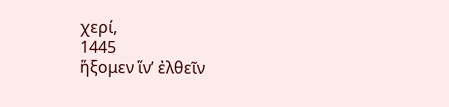χερί,
1445
ἥξομεν ἵνʼ ἐλθεῖν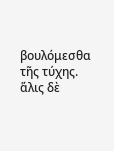βουλόμεσθα τῆς τύχης.
ἅλις δὲ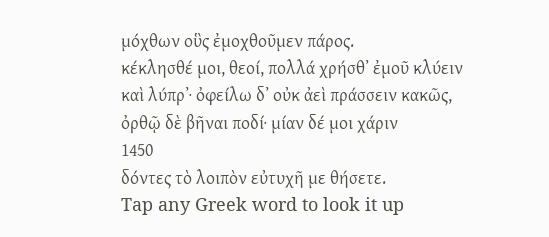μόχθων οὓς ἐμοχθοῦμεν πάρος.
κέκλησθέ μοι, θεοί, πολλά χρήσθʼ ἐμοῦ κλύειν
καὶ λύπρʼ· ὀφείλω δʼ οὐκ ἀεὶ πράσσειν κακῶς,
ὀρθῷ δὲ βῆναι ποδί· μίαν δέ μοι χάριν
1450
δόντες τὸ λοιπὸν εὐτυχῆ με θήσετε.
Tap any Greek word to look it up